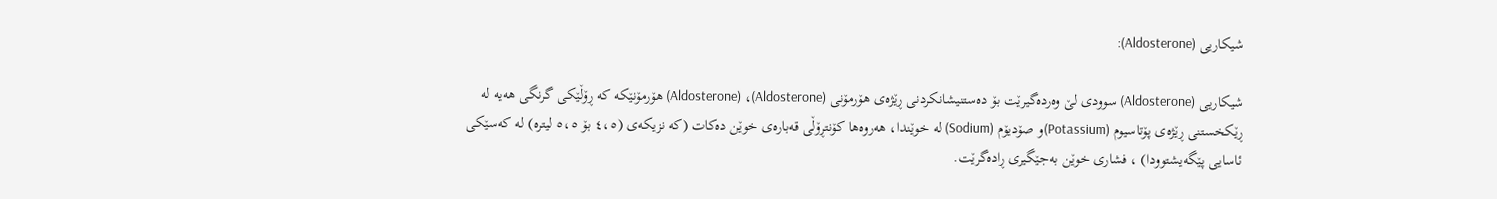شیکاریی (Aldosterone):

شیکاریی (Aldosterone) سوودی لێ وەردەگیرێت بۆ دەستنیشانکردنی ڕێژەی هۆرمۆنی (Aldosterone)، (Aldosterone) هۆرمۆنێکە کە ڕۆڵێکی گرنگی هەیە لە ڕێکخستنی ڕێژەی پۆتاسیوم (Potassium)و صۆدیۆم (Sodium) لە خوێندا، هەروەها کۆنتڕۆڵی قەبارەی خوێن دەکات (کە نزیکەی (٤،٥ بۆ ٥،٥ لیترە) لە کەسێکی ئاسایی پێگەیشتوودا) ، فشاری خوێن بەجێگیری ڕادەگرێت.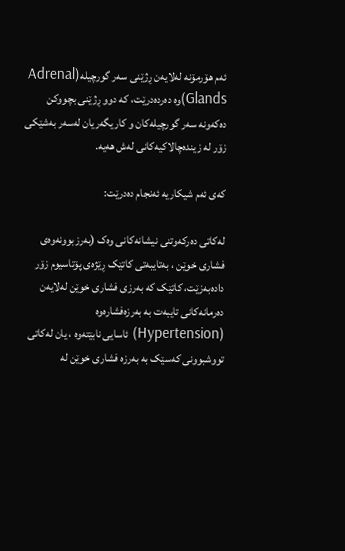ئەم هۆرمۆنە لەلایەن ڕژێنی سەر گورچیلە(Adrenal Glands)وە دەردەدرێت، کە دوو ڕژێنی بچووکن دەکەونە سەر گورچیلەکان و کاریگەریان لەسەر بەشێکی زۆر لە زیندەچالاکیەکانی لەش هەیە.

کەی ئەم شیکاریە ئەنجام دەدرێت:

لەکاتی دەرکەوتنی نیشانەکانی وەک (بەرزبوونەوەی فشاری خوێن ، بەتایبەتی کاتێک ڕێژەی پۆتاسیوم زۆر دادەبەزێت، کاتێک کە بەرزی فشاری خوێن لەلایەن دەرمانەکانی تایبەت بە بەرزەفشارەوە (Hypertension) ئاسایی نابێتەوە ، یان لەکاتی تووشبوونی کەسێک بە بەرزە فشاری خوێن لە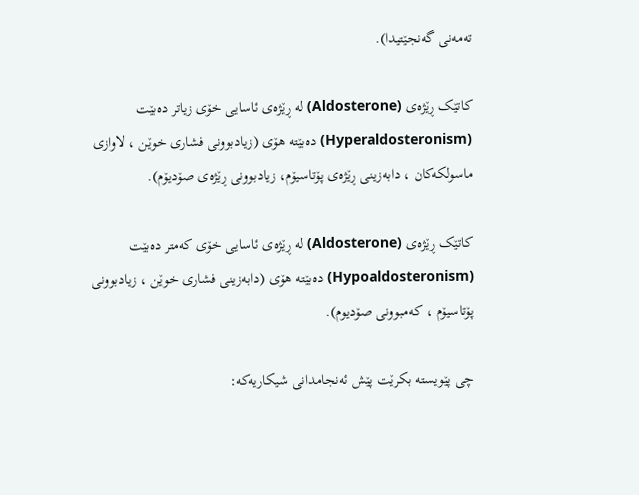تەمەنی گەنجێتیدا).

کاتێک ڕێژەی (Aldosterone) لە ڕێژەی ئاسایی خۆی زیاتر دەبێت (Hyperaldosteronism) دەبێتە هۆی (زیادبوونی فشاری خوێن ، لاوازی ماسولکەکان ، دابەزینی ڕێژەی پۆتاسیۆم، زیادبوونی ڕێژەی صۆدیۆم).

کاتێک ڕێژەی (Aldosterone) لە ڕێژەی ئاسایی خۆی کەمتر دەبێت (Hypoaldosteronism) دەبێتە هۆی (دابەزینی فشاری خوێن ، زیادبوونی پۆتاسیۆم ، کەمبوونی صۆدیوم).

چی پێویستە بکرێت پێش ئەنجامدانی شیکاریەکە: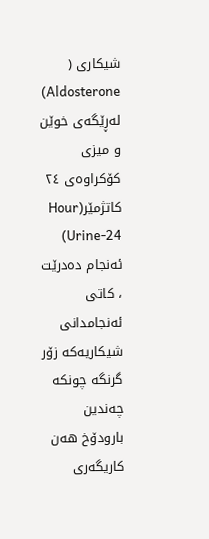شیکاری ( Aldosterone) لەڕێگەی خوێن و میزی کۆکراوەی ٢٤ کاتژمێر(Hour Urine-24) ئەنجام دەدرێت ، کاتی ئەنجامدانی شیکاریەکە زۆر گرنگە چونکە چەندین بارودۆخ هەن کاریگەری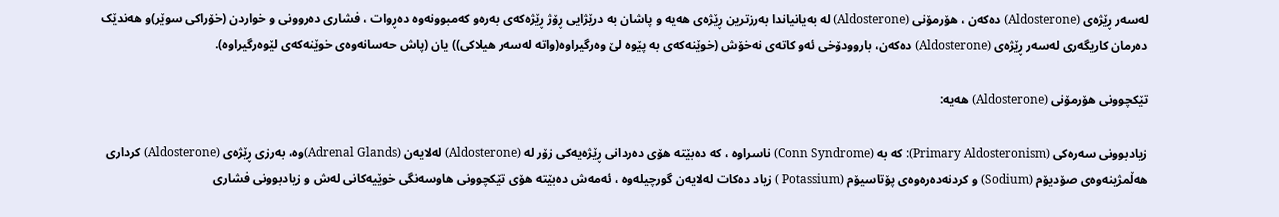لەسەر ڕێژەی (Aldosterone) دەکەن ، هۆرمۆنی (Aldosterone) لە بەیانیاندا بەرزترین ڕێژەی هەیە و پاشان بە درێژایی ڕۆژ ڕێژەکەی بەرەو کەمبوونەوە دەڕوات ، فشاری دەروونی و خواردن (خۆراکی سوێر)و هەندێک دەرمان کاریگەری لەسەر ڕێژەی (Aldosterone) دەکەن، باروودۆخی ئەو کاتەی نەخۆش (خوێنەکەی بە پێوە لێ وەرگیراوە(واتە لەسەر هیلاکی)) یان (پاش حەسانەوەی خوێنەکەی لێوەرگیراوە).

تێکچوونی هۆرمۆنی (Aldosterone) هەیە:

زیادبوونی سەرەکی (Primary Aldosteronism): کە بە (Conn Syndrome) ناسراوە ، کە دەبێتە هۆی دەردانی ڕێژەیەکی زۆر لە (Aldosterone) لەلایەن (Adrenal Glands)وە، بەرزی ڕێژەی (Aldosterone) کرداری هەڵمژینەوەی صۆدیۆم (Sodium) و کردنەدەرەوەی پۆتاسیۆم (Potassium ) زیاد دەکات لەلایەن گورچیلەوە ، ئەمەش دەبێتە هۆی تێکچوونی هاوسەنگی خوێیەکانی لەش و زیادبوونی فشاری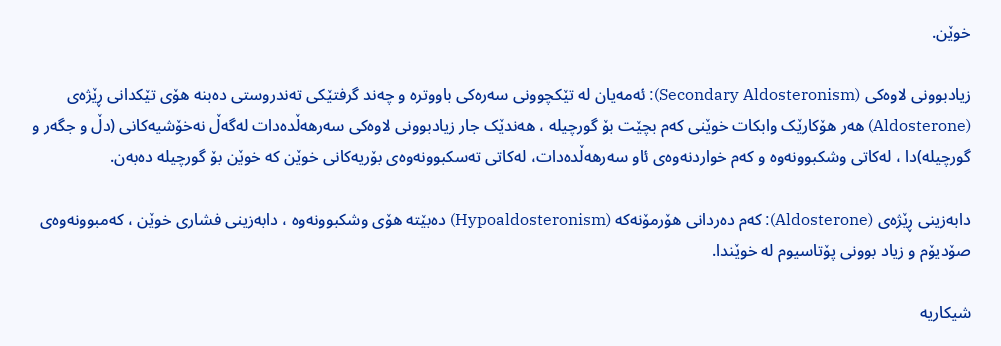خوێن.

زیادبوونی لاوەکی (Secondary Aldosteronism): ئەمەیان لە تێکچوونی سەرەکی باووترە و چەند گرفتێکی تەندروستی دەبنە هۆی تێکدانی ڕێژەی (Aldosterone) هەر هۆکارێک وابکات خوێنی کەم بچێت بۆ گورچیلە ، هەندێک جار زیادبوونی لاوەکی سەرهەڵدەدات لەگەڵ نەخۆشیەکانی (دڵ و جگەر و گورچیلە)دا ، لەکاتی وشکبوونەوە و کەم خواردنەوەی ئاو سەرهەڵدەدات، لەکاتی تەسکبوونەوەی بۆریەکانی خوێن کە خوێن بۆ گورچیلە دەبەن.

دابەزینی ڕێژەی (Aldosterone): کەم دەردانی هۆرمۆنەکە (Hypoaldosteronism) دەبێتە هۆی وشکبوونەوە ، دابەزینی فشاری خوێن ، کەمبوونەوەی صۆدیۆم و زیاد بوونی پۆتاسیوم لە خوێندا.

شیکاریە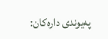پەیوندی دارەکان: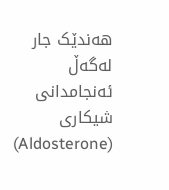هەندێک جار لەگەڵ ئەنجامدانی شیکاری (Aldosterone)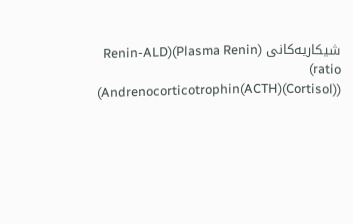شیکاریەکانی (Plasma Renin)(Renin-ALD ratio) (Andrenocorticotrophin(ACTH)(Cortisol))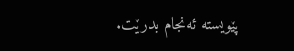پێویستە ئەنجام بدرێت.